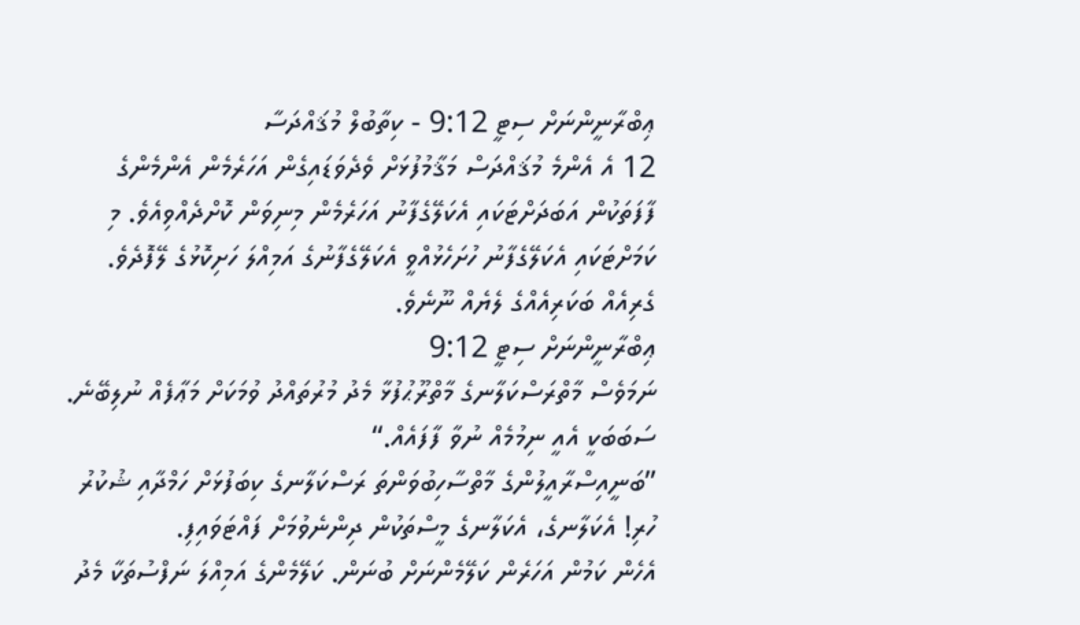ޢިބްރާނީންނަށް ސިޓީ 9:12 - ކިތާބުލް މުޤައްދަސާ
12 އެ އެންމެ މުޤައްދަސް މަޤާމުފުޅަށް ވެދެވަޑައިގެން އަހަރެމެން އެންމެންގެ ފާފަތަކުން އަބަދަށްޓަކައި އެކަލޭގެފާނު އަހަރެމެން މިނިވަން ކޮށްދެއްވިއެވެ. މި ކަމަށްޓަކައި އެކަލޭގެފާނު ހުށަހެޅުއްވީ އެކަލޭގެފާނުގެ އަމިއްލަ ހަށިކޮޅުގެ ލޭފޮދެވެ. ގެރިއެއް ބަކަރިއެއްގެ ލެޔެއް ނޫނެވެ.
ޢިބްރާނީންނަށް ސިޓީ 9:12
ނަމަވެސް މާތްރަސްކަލާނގެ މާތްރޫޙުފުޅާ މެދު މުރުތައްދު ވުމަކަށް މަޢާފެއް ނުލިބޭނެ. ސަބަބަކީ އެއީ ނިމުމެއް ނުވާ ފާފައެއް.“
”ބަނީއިސްރާއީލުންގެ މާތްސާހިބުވަންތަ ރަސްކަލާނގެ ކިބަފުޅަށް ހަމްދާއި ޝުކުރު ހުރި! އެކަލާނގެ، އެކަލާނގެ މީސްތަކުން ދިންނެވުމަށް ފައްޓަވައިފި.
އެހެން ކަމުން އަހަރެން ކަލޭމެންނަށް ބުނަން. ކަލޭމެންގެ އަމިއްލަ ނަފްސުތަކާ މެދު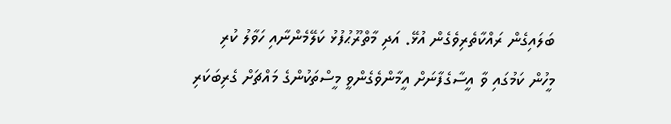ބަލައިގެން ރައްކާތެރިވެގެން އުޅޭ. އަދި މާތްރޫޙުފުޅު ކަލޭމެންނާއި ހަވާލު ކުރި މީހުން ކަމުގައި ވާ އީސާގެފާނަށް އީމާންވެގެންވީ މީސްތަކުންގެ މައްޗަށް ގެރިބަކަރި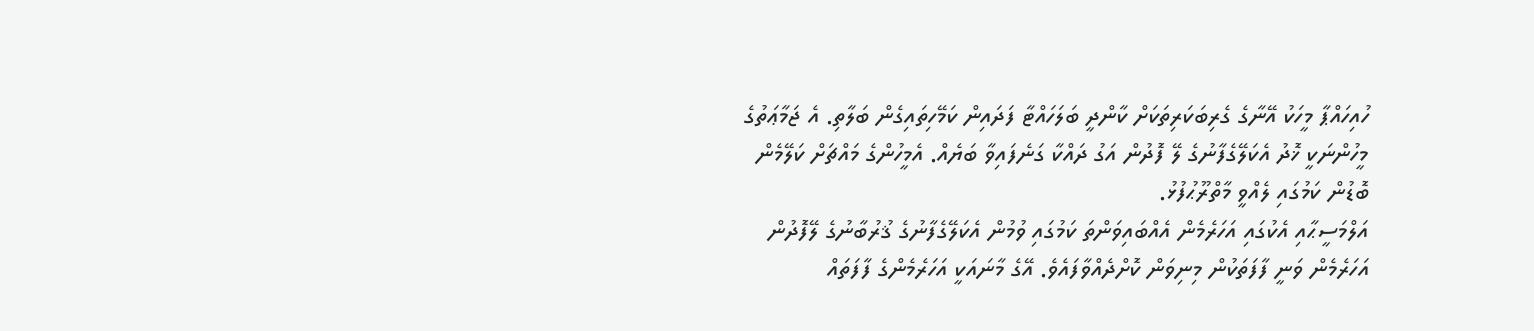ހުއިހައްޕާ މީހަކު އޭނާގެ ގެރިބަކަރިތަކަށް ކާންދީ ބަލަހައްޓާ ފަދައިން ކަމޭހިތައިގެން ބަލާތި. އެ ޖަމާޢަތުގެ މީހުންނަކީ ޚޮދު އެކަލޭގެފާނުގެ ލޭ ފޮދުން އަގު ދައްކާ ގަނެފައިވާ ބަޔެއް. އެމީހުންގެ މައްޗަށް ކަލޭމެން ބޮޑުން ކަމުގައި ލެއްވީ މާތްރޫޙުފުޅު.
އަލްމަސީޙާއި އެކުގައި އަހަރެމެން އެއްބައިވަންތަ ކަމުގައި ވުމުން އެކަލޭގެފާނުގެ ޤުރުބާނުގެ ލޭފޮދުން އަހަރެމެން ވަނީ ފާފަތަކުން މިނިވަން ކޮށްދެއްވާފައެވެ. އޭގެ މާނައަކީ އަހަރެމެންގެ ފާފަތައް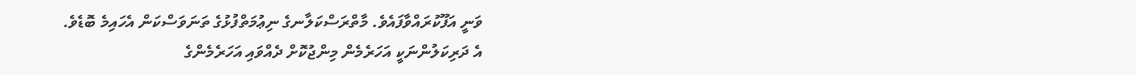ވަނީ އަފޫކުރައްވާފައެވެ. މާތްރަސްކަލާނގެ ނިޢުމަތްފުޅުގެ ތަނަވަސްކަން އެހައިމެ ބޮޑެވެ.
އެ ދަރިކަލުންނަކީ އަހަރެމެން މިންޖުކޮށް ދެއްވައި އަހަރެމެންގެ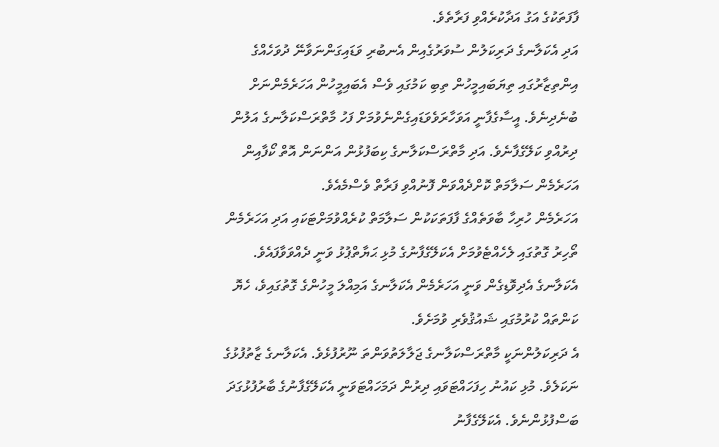ފާފަތަކުގެ އަގު އަދާކުރެއްވި ފަރާތެވެ.
އަދި އެކަލާނގެ ދަރިކަލުން ސުވަރުގެއިން އެނބުރި ވަޑައިގަންނަވާނޭ ދުވަހެއްގެ އިންތިޒާރުގައި ތިޔަބައިމީހުން ތިބި ކަމުގައި ވެސް އެބައިމީހުން އަހަރެމެންނަށް ބުނެދިނެވެ. އީސާގެފާނީ އަވަހާރަވެވަޑައިގެންނެވުމަށް ފަހު މާތްރަސްކަލާނގެ އަލުން ދިރުއްވި ކަލޭގެފާނެވެ. އަދި މާތްރަސްކަލާނގެ ކިބަފުޅުން އަންނަން އޮތް ކޯފާއިން އަހަރެމެން ސަލާމަތް ކޮށްދެއްވަން ފޮނުއްވި ފަރާތް ވެސްމެއެވެ.
އަހަރެމެން ހުރިހާ ބާވަތެއްގެ ފާފަތަކަކުން ސަލާމަތް ކުރެއްވުމަށްޓަކައި އަދި އަހަރެމެން ތޯހިރު ގޮތުގައި ލެހެއްޓެވުމަށް އެކަލޭގެފާނުގެ މުޅި ޙަޔާތްޕުޅު ވަނީ ދެއްވަވާފައެވެ. އެކަލާނގެ އެދިވޮޑިގެން ވަނީ އަހަރެމެން އެކަލާނގެ އަމިއްލަ މީހުންގެ ގޮތުގައިވެ، ހެޔޮ ކަންތައް ކުރުމުގައި ޝައުޤުވެރި ވުމަށެވެ.
އެ ދަރިކަލުންނަކީ މާތްރަސްކަލާނގެ ޖަލާލަތުވަންތަ ނޫރުފުޅެވެ. އެކަލާނގެ ޒާތުފުޅުގެ ނަކަލެވެ. މުޅި ކައުނު ހިފަހައްޓަވައި ދިރުން ދަމަހައްޓަވަނީ އެކަލޭގެފާނުގެ ބާރުފުޅުގަދަ ބަސްފުޅުންނެވެ. އެކަލޭގެފާނު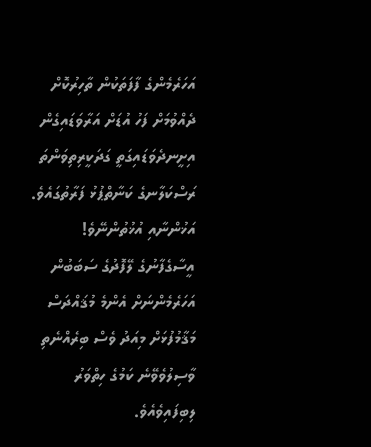އަހަރެމެންގެ ފާފަތަކުން ތާހިރުކޮށް ދެއްވުމަށް ފަހު އުޑަށް އަރާވަޑައިގެން އިށީނދެވަޑައިގަތީ ގަދަކީރިތިވަންތަ ރަސްކަލާނގެ ކަނާތްޕުޅު ފަރާތުގައެވެ.
އަޚުންނާއި އުޚުތުންނޭވެ! އީސާގެފާނުގެ ލޭފޮދުގެ ސަބަބުން އަހަރެމެންނަށް އެންމެ މުޤައްދަސް މަޤާމުފުޅަށް މިއަދު ވެސް ބިރެއްނެތި ވާސިލުވެވޭނެ ކަމުގެ ހިތްވަރު ލިބިފައިވެއެވެ.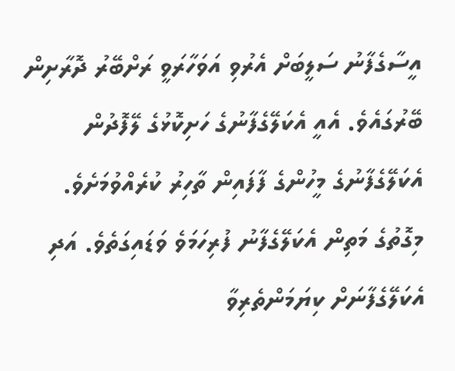އީސާގެފާނު ސަލީބަށް އެރުވި އަވަހާރަވީ ރަށްބޭރު ދޮރާށިން ބޭރުގައެވެ. އެއީ އެކަލޭގެފާނުގެ ހަށިކޮޅުގެ ލޭފޮދުން އެކަލޭގެފާނުގެ މީހުންގެ ފާފައިން ތާހިރު ކުރެއްވުމަށެވެ.
މިގޮތުގެ މަތިން އެކަލޭގެފާނު ފުރިހަމަވެ ވަޑައިގަތެވެ. އަދި އެކަލޭގެފާނަށް ކިޔަމަންތެރިވާ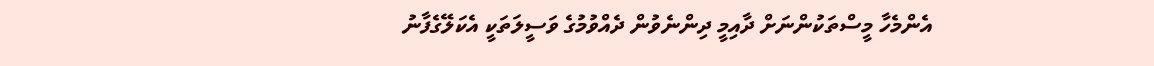އެންމެހާ މީސްތަކުންނަށް ދާއިމީ ދިންނެވުން ދެއްވުމުގެ ވަސީލަތަކީ އެކަލޭގެފާނު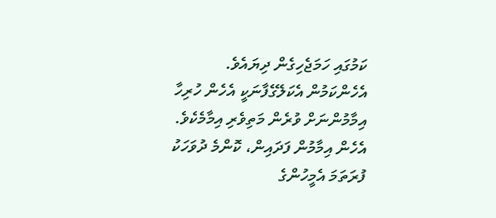ކަމުގައި ހަމަޖެހިގެން ދިޔައެވެ.
އެހެންކަމުން އެކަލޭގެފާނަކީ އެހެން ހުރިހާ އިމާމުންނަށް ވުރެން މަތިވެރި އިމާމެކެވެ. އެހެން އިމާމުން ފަދައިން، ކޮންމެ ދުވަހަކު ފުރަތަމަ އެމީހުންގެ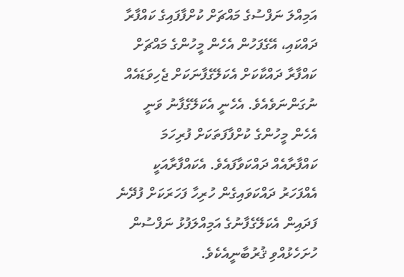އަމިއްލަ ނަފްސުގެ މައްޗަށް ކުށްފާފައިގެ ކައްފާރާ ދައްކައި، އޭގެފަހުން އެހެން މީހުންގެ މައްޗަށް ކައްފާރާ ދައްކާކަށް އެކަލޭގެފާނަކަށް ޖެހިވަޑައެއް ނުގަންނަވެއެވެ. އެހެނީ އެކަލޭގެފާނު ވަނީ އެހެން މީހުންގެ ކުށްފާފަތަކަށް ފުރިހަމަ ކައްފާރާއެއް ދައްކަވާފައެވެ. އެކައްފާރާއަކީ އެއްފަހަރު ދައްކަވައިގެން ހުރިހާ ފަހަރަކަށް ފުދޭނެ ފަދައިން އެކަލޭގެފާނުގެ އަމިއްލަފުޅު ނަފްސުން ހުށަހެޅުއްވި ޤުރުބާނީއެކެވެ.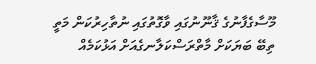މޫސާގެފާނުގެ ޤާނޫނުގައި ވާގޮތުގައި ނުތާހިރުކަން މަތީ ތިބޭ ބަޔަކަށް މާތްރަސްކަލާނގެއަށް އަޅުކަމެއް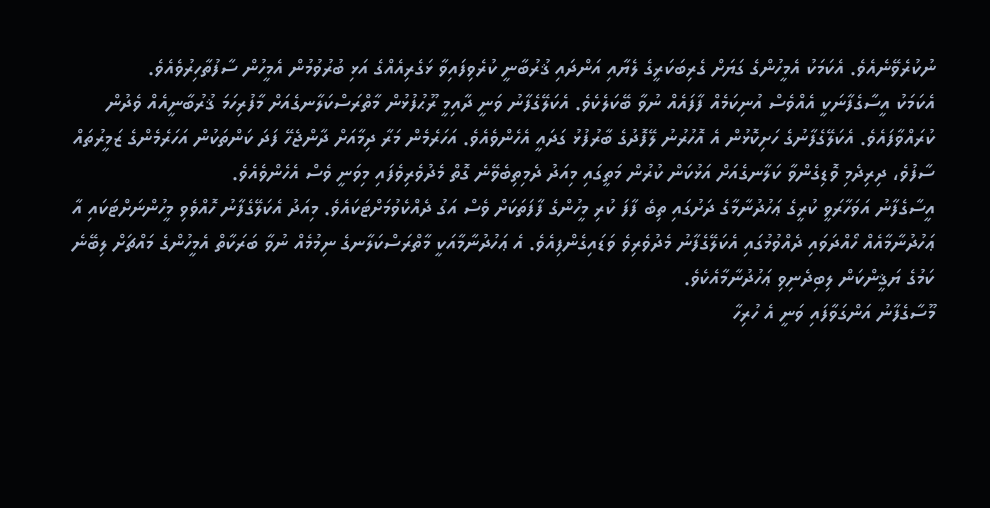ނުކުރެވޭނެއެވެ. އެކަމަކު އެމީހުންގެ ގަޔަށް ގެރިބަކަރީގެ ލެޔާއި އަންދައި ޤުރުބާނީ ކުރެވިފައިވާ ޅަގެރިއެއްގެ އަޅި ބުރުވުމުން އެމީހުން ސާފުތާހިރުވެއެވެ.
އެކަމަކު އީސާގެފާނަކީ އެއްވެސް އުނިކަމެއް ފާފައެއް ނުވާ ބޭކަލެކެވެ. އެކަލޭގެފާނު ވަނީ ދާއިމީ ރޫޙުފުޅުން މާތްރަސްކަލާނގެއަށް މާފުރިހަމަ ޤުރުބާނީއެއް ވެދުން ކުރައްވާފައެވެ. އެކަލޭގެފާނުގެ ހަށިކޮޅުން އެ އޮހުރުނު ލޭފޮދުގެ ބާރުފުޅު ގަދައީ އެހެންވެއެވެ. އަހަރެމެން މަރާ ދިމާއަށް ދާންޖެހޭ ފަދަ ކަންތަކުން އަހަރެމެންގެ ޒަމީރުތައް ސާފުވެ، ދިރިދެމި ވޮޑިގެންވާ ކަލާނގެއަށް އަޅުކަން ކުރުން މަތީގައި މިއަދު ދެމިތިބެވޭނެ ގޮތް މެދުވެރިވެފައި މިވަނީ ވެސް އެހެންވެއެވެ.
އީސާގެފާނު އަވަހާރަވީ ކުރީގެ ޢަހުދުނާމާގެ ދަށުގައި ތިބެ ފާފަ ކުރި މީހުންގެ ފާފަތަކަށް ވެސް އަގު ދެއްކެވުމަށްޓަކައެވެ. މިއަދު އެކަލޭގެފާނު ހޮއްވެވި މީހުންނަށްޓަކައި އާ ޢަހުދުނާމާއެއް ހޯއްދަވައި ދެއްވުމުގައި އެކަލޭގެފާނު މެދުވެރިވެ ވަޑައިގެންފިއެވެ. އެ ޢަހުދުނާމާއަކީ މާތްރަސްކަލާނގެ ނިމުމެއް ނުވާ ބަރަކާތް އެމީހުންގެ މައްޗަށް ލިބޭނެ ކަމުގެ ޔަޤީންކަން ލިބިދެނިވި ޢަހުދުނާމާއެކެވެ.
މޫސާގެފާނު އަންގަވާފައި ވަނީ އެ ހުރިހާ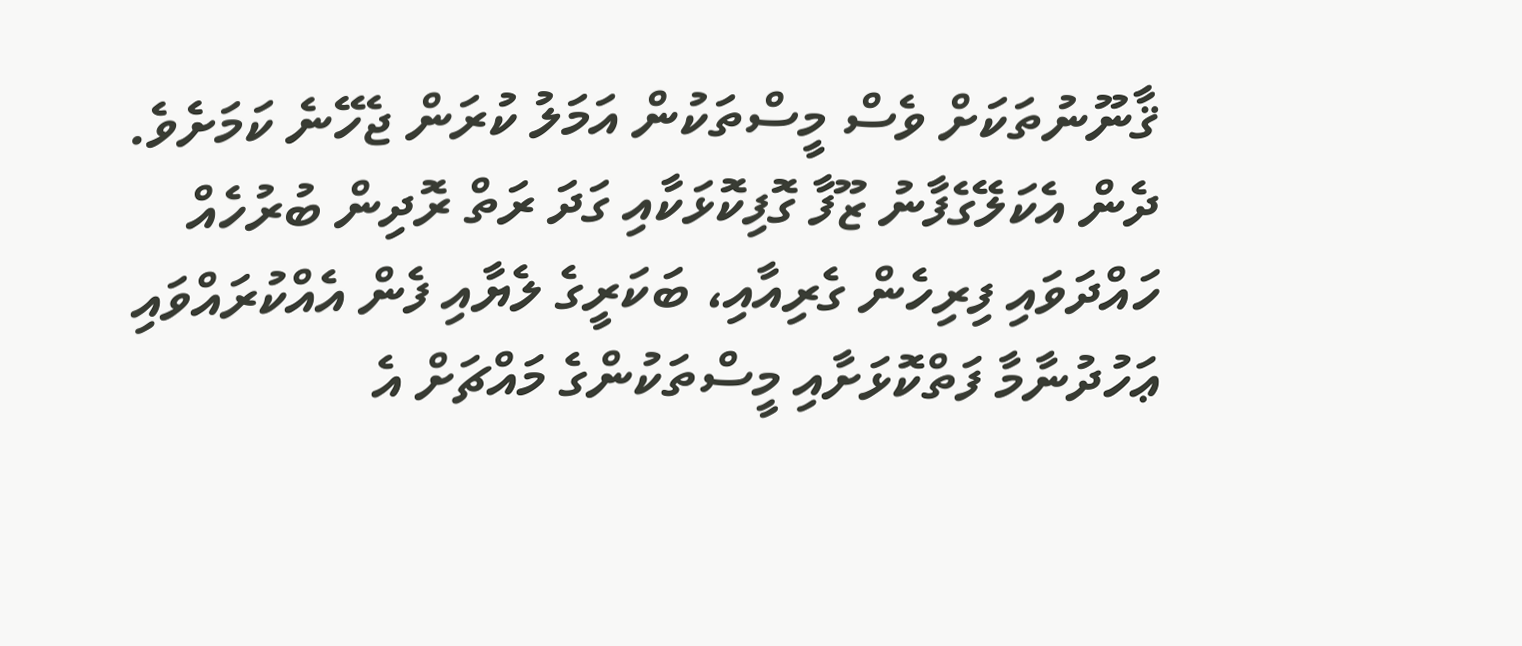ޤާނޫނުތަކަށް ވެސް މީސްތަކުން އަމަލު ކުރަން ޖެހޭނެ ކަމަށެވެ. ދެން އެކަލޭގެފާނު ޒޫފާ ގޮފިކޮޅަކާއި ގަދަ ރަތް ރޮދިން ބުރުހެއް ހައްދަވައި ފިރިހެން ގެރިއާއި، ބަކަރީގެ ލެޔާއި ފެން އެއްކުރައްވައި ޢަހުދުނާމާ ފަތްކޮޅަށާއި މީސްތަކުންގެ މައްޗަށް އެ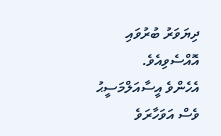ދިޔަވަރު ބުރުވައި އޮއްސެވިއެވެ.
އެހެންވެ އީސާއަލްމަސީޙު ވެސް އަވަހާރަވެ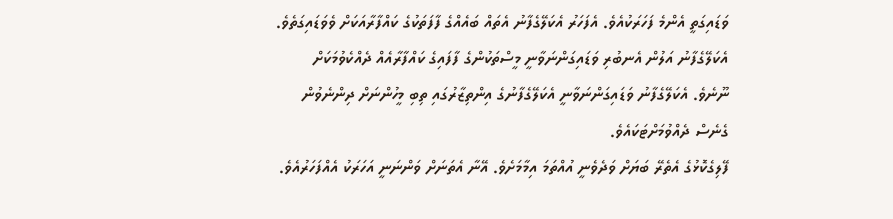ވަޑައިގަތީ އެންމެ ފަހަރަކުއެވެ. އެފަހަރު އެކަލޭގެފާނު އެތައް ބައެއްގެ ފާފަތަކުގެ ކައްފާރާއަކަށް ވެވަޑައިގަތެވެ. އެކަލޭގެފާނު އަލުން އެނބުރި ވަޑައިގަންނަވާނީ މީސްތަކުންގެ ފާފައިގެ ކައްފާރާއެއް ދެއްކެވުމަކަށް ނޫނެވެ. އެކަލޭގެފާނު ވަޑައިގަންނަވާނީ އެކަލޭގެފާނުގެ އިންތިޒާރުގައި ތިބި މީހުންނަށް ދިންނެވުން ގެނެސް ދެއްވުމަށްޓަކައެވެ.
ފޭލިގެކޮޅުގެ އެތެރޭ ބަޔަށް ވަދެވެނީ އުއްތަމަ އިމާމަށެވެ. އޭނާ އެތަނަށް ވަންނަނީ އަހަރަކު އެއްފަހަރުއެވެ.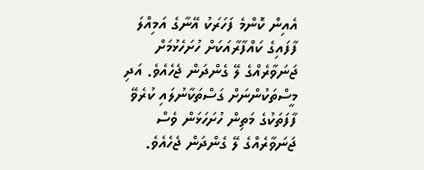އެއިން ކޮންމެ ފަހަރަކު އޭނާގެ އަމިއްލަ ފާފައިގެ ކައްފާރާއަކަށް ހުށަހެޅުމަށް ޖަނަވާރެއްގެ ލޭ ގެންދަން ޖެހެއެވެ. އަދި މީސްތަކުންނަށް ގަސްތަކާނުލައި ކުރެވޭ ފާފަތަކުގެ މަތިން ހުށަހަޅަން ވެސް ޖަނަވާރެއްގެ ލޭ ގެންދަން ޖެހެއެވެ.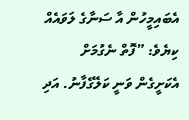އެބައިމީހުން އާ ސަނާގެ ލަވައެއް ކިޔެވެ: ”ފޮތް ނެގުމަށް އެކަށީގެން ވަނީ ކަލޭގެފާނު. އަދި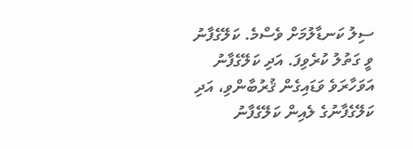ސިލު ކަނޑާލުމަށް ވެސްމެ. ކަލޭގެފާނު ވީ ގަތުލު ކުރެވިފަ. އަދި ކަލޭގެފާނު އަވަހާރަވެ ވަޑައިގެން ޤުރުބާންވި، އަދި ކަލޭގެފާނުގެ ލެއިން ކަލޭގެފާނު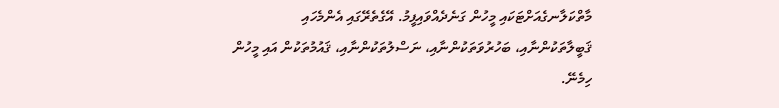މާތްކަލާނގެއަށްޓަކައި މީހުން ގަނެދެއްވައިފީމު. އޭގެތެރޭގައި އެންމެހައި ޤަބީލާތަކުންނާއި، ބަހުރުވަތަކުންނާއި، ނަސްލުތަކުންނާއި، ޤައުމުތަކުން އައި މީހުން ހިމެނޭ.